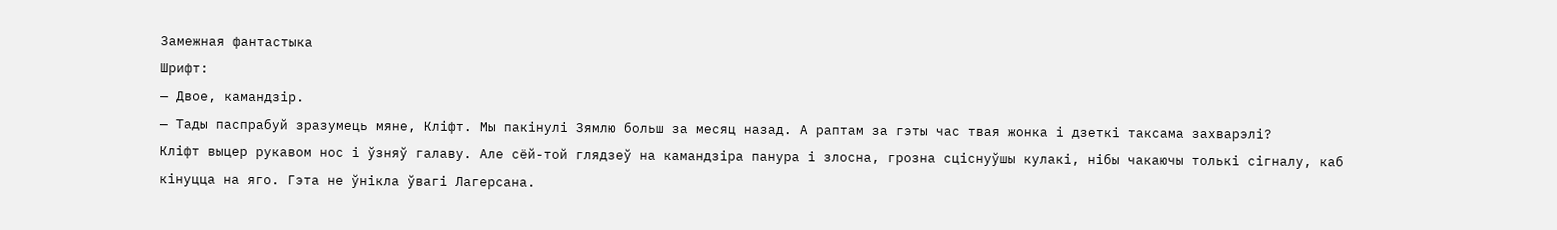Замежная фантастыка
Шрифт:
— Двое, камандзір.
— Тады паспрабуй зразумець мяне, Кліфт. Мы пакінулі Зямлю больш за месяц назад. А раптам за гэты час твая жонка і дзеткі таксама захварэлі?
Кліфт выцер рукавом нос і ўзняў галаву. Але сёй-той глядзеў на камандзіра панура і злосна, грозна сціснуўшы кулакі, нібы чакаючы толькі сігналу, каб кінуцца на яго. Гэта не ўнікла ўвагі Лагерсана.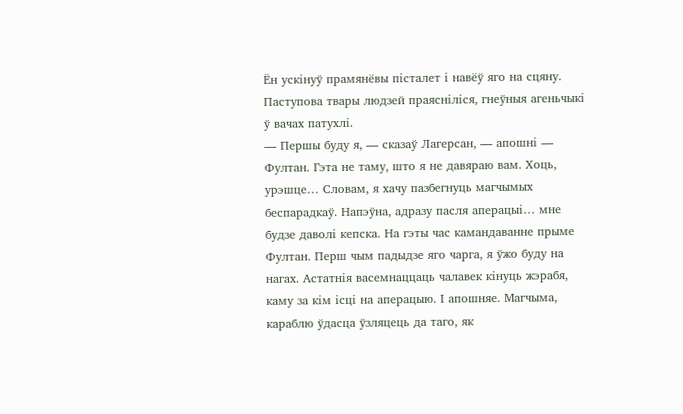Ён ускінуў прамянёвы пісталет і навёў яго на сцяну. Паступова твары людзей праясніліся, гнеўныя агеньчыкі ў вачах патухлі.
— Першы буду я, — сказаў Лагерсан, — апошні — Фултан. Гэта не таму, што я не давяраю вам. Хоць, урэшце… Словам, я хачу пазбегнуць магчымых беспарадкаў. Напэўна, адразу пасля аперацыі… мне будзе даволі кепска. На гэты час камандаванне прыме Фултан. Перш чым падыдзе яго чарга, я ўжо буду на нагах. Астатнія васемнаццаць чалавек кінуць жэрабя, каму за кім ісці на аперацыю. І апошняе. Магчыма, караблю ўдасца ўзляцець да таго, як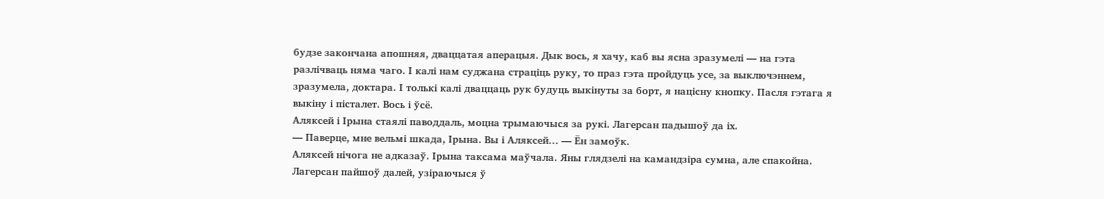будзе закончана апошняя, дваццатая аперацыя. Дык вось, я хачу, каб вы ясна зразумелі — на гэта разлічваць няма чаго. І калі нам суджана страціць руку, то праз гэта пройдуць усе, за выключэннем, зразумела, доктара. І толькі калі дваццаць рук будуць выкінуты за борт, я націсну кнопку. Пасля гэтага я выкіну і пісталет. Вось і ўсё.
Аляксей і Ірына стаялі паводдаль, моцна трымаючыся за рукі. Лагерсан падышоў да іх.
— Паверце, мне вельмі шкада, Ірына. Вы і Аляксей… — Ён замоўк.
Аляксей нічога не адказаў. Ірына таксама маўчала. Яны глядзелі на камандзіра сумна, але спакойна.
Лагерсан пайшоў далей, узіраючыся ў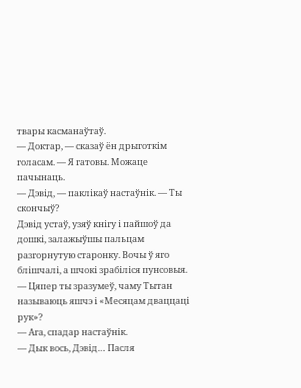твары касманаўтаў.
— Доктар, — сказаў ён дрыготкім голасам. — Я гатовы. Можаце пачынаць.
— Дэвід, — паклікаў настаўнік. — Ты скончыў?
Дэвід устаў, узяў кнігу і пайшоў да дошкі, залажыўшы пальцам разгорнутую старонку. Вочы ў яго блішчалі, а шчокі зрабіліся пунсовыя.
— Цяпер ты зразумеў, чаму Тытан называюць яшчэ і «Месяцам дваццаці рук»?
— Ага, спадар настаўнік.
— Дык вось, Дэвід… Пасля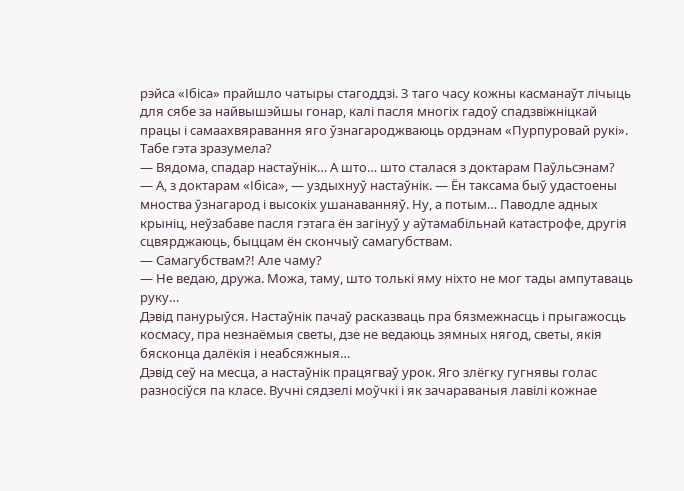рэйса «Ібіса» прайшло чатыры стагоддзі. З таго часу кожны касманаўт лічыць для сябе за найвышэйшы гонар, калі пасля многіх гадоў спадзвіжніцкай працы і самаахвяравання яго ўзнагароджваюць ордэнам «Пурпуровай рукі». Табе гэта зразумела?
— Вядома, спадар настаўнік… А што… што сталася з доктарам Паўльсэнам?
— А, з доктарам «Ібіса», — уздыхнуў настаўнік. — Ён таксама быў удастоены мноства ўзнагарод і высокіх ушанаванняў. Ну, а потым… Паводле адных крыніц, неўзабаве пасля гэтага ён загінуў у аўтамабільнай катастрофе, другія сцвярджаюць, быццам ён скончыў самагубствам.
— Самагубствам?! Але чаму?
— Не ведаю, дружа. Можа, таму, што толькі яму ніхто не мог тады ампутаваць руку…
Дэвід панурыўся. Настаўнік пачаў расказваць пра бязмежнасць і прыгажосць космасу, пра незнаёмыя светы, дзе не ведаюць зямных нягод, светы, якія бясконца далёкія і неабсяжныя…
Дэвід сеў на месца, а настаўнік працягваў урок. Яго злёгку гугнявы голас разносіўся па класе. Вучні сядзелі моўчкі і як зачараваныя лавілі кожнае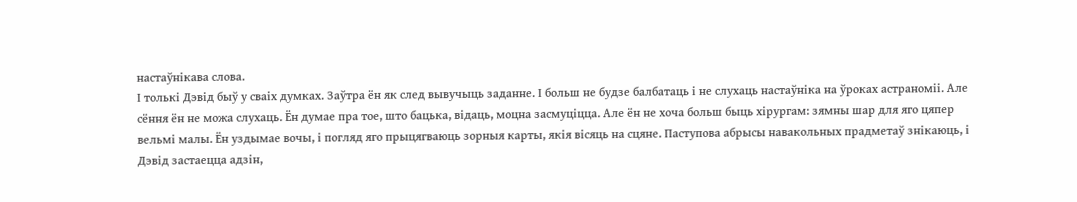настаўнікава слова.
І толькі Дэвід быў у сваіх думках. Заўтра ён як след вывучыць заданне. І больш не будзе балбатаць і не слухаць настаўніка на ўроках астраноміі. Але сёння ён не можа слухаць. Ён думае пра тое, што бацька, відаць, моцна засмуціцца. Але ён не хоча больш быць хірургам: зямны шар для яго цяпер вельмі малы. Ён уздымае вочы, і погляд яго прыцягваюць зорныя карты, якія вісяць на сцяне. Паступова абрысы навакольных прадметаў знікаюць, і Дэвід застаецца адзін,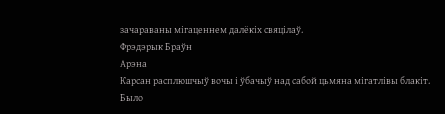зачараваны мігаценнем далёкіх свяцілаў.
Фрэдэрык Браўн
Арэна
Карсан расплюшчыў вочы і ўбачыў над сабой цьмяна мігатлівы блакіт.
Было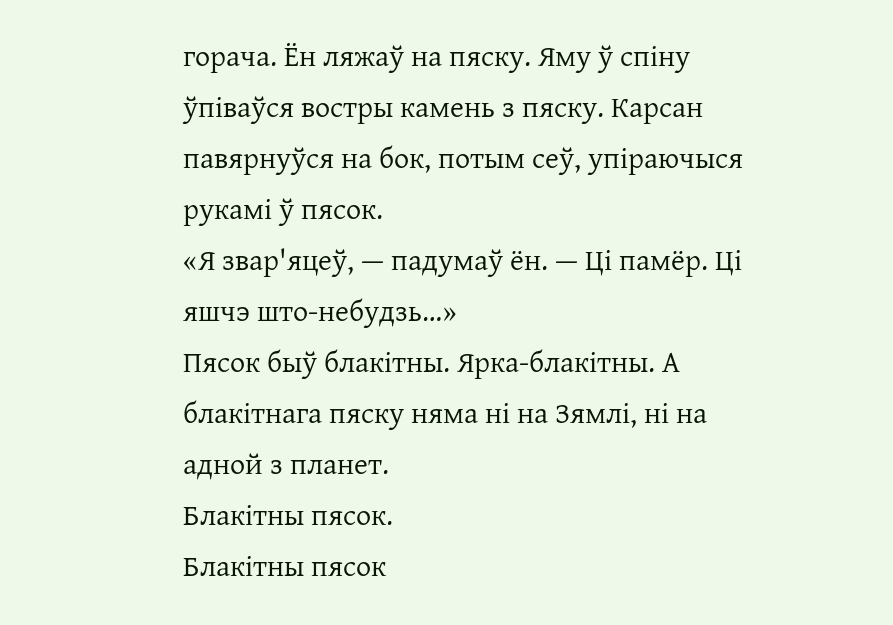горача. Ён ляжаў на пяску. Яму ў спіну ўпіваўся востры камень з пяску. Карсан павярнуўся на бок, потым сеў, упіраючыся рукамі ў пясок.
«Я звар'яцеў, — падумаў ён. — Ці памёр. Ці яшчэ што-небудзь…»
Пясок быў блакітны. Ярка-блакітны. А блакітнага пяску няма ні на Зямлі, ні на адной з планет.
Блакітны пясок.
Блакітны пясок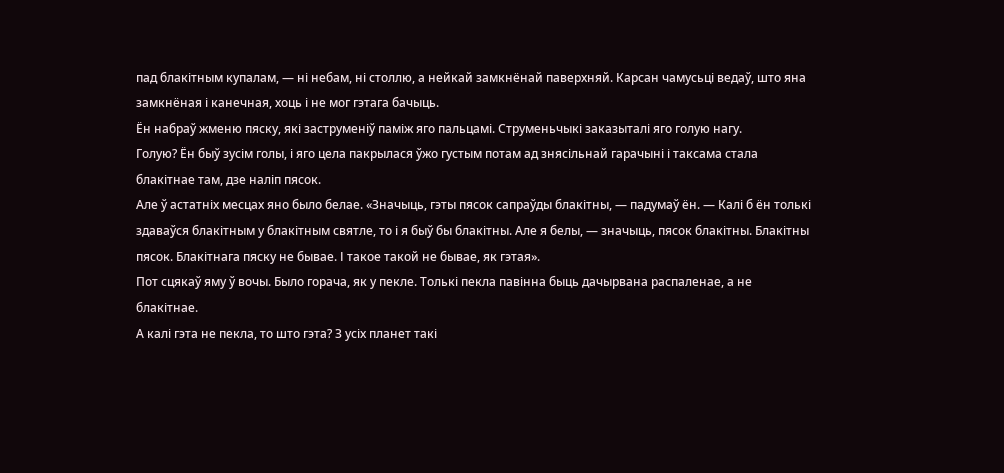пад блакітным купалам, — ні небам, ні столлю, а нейкай замкнёнай паверхняй. Карсан чамусьці ведаў, што яна замкнёная і канечная, хоць і не мог гэтага бачыць.
Ён набраў жменю пяску, які заструменіў паміж яго пальцамі. Струменьчыкі заказыталі яго голую нагу.
Голую? Ён быў зусім голы, і яго цела пакрылася ўжо густым потам ад знясільнай гарачыні і таксама стала блакітнае там, дзе наліп пясок.
Але ў астатніх месцах яно было белае. «Значыць, гэты пясок сапраўды блакітны, — падумаў ён. — Калі б ён толькі здаваўся блакітным у блакітным святле, то і я быў бы блакітны. Але я белы, — значыць, пясок блакітны. Блакітны пясок. Блакітнага пяску не бывае. І такое такой не бывае, як гэтая».
Пот сцякаў яму ў вочы. Было горача, як у пекле. Толькі пекла павінна быць дачырвана распаленае, а не блакітнае.
А калі гэта не пекла, то што гэта? З усіх планет такі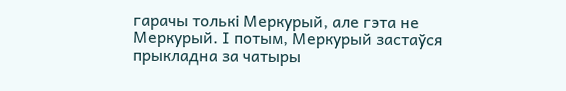гарачы толькі Меркурый, але гэта не Меркурый. І потым, Меркурый застаўся прыкладна за чатыры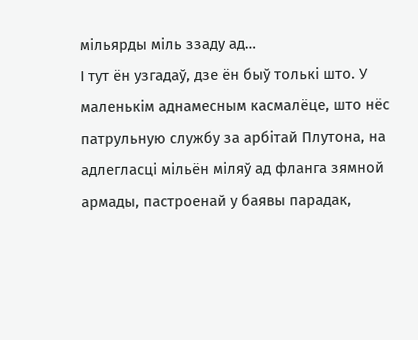мільярды міль ззаду ад…
І тут ён узгадаў, дзе ён быў толькі што. У маленькім аднамесным касмалёце, што нёс патрульную службу за арбітай Плутона, на адлегласці мільён міляў ад фланга зямной армады, пастроенай у баявы парадак,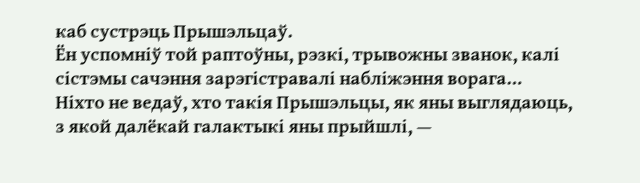каб сустрэць Прышэльцаў.
Ён успомніў той раптоўны, рэзкі, трывожны званок, калі сістэмы сачэння зарэгістравалі набліжэння ворага…
Ніхто не ведаў, хто такія Прышэльцы, як яны выглядаюць, з якой далёкай галактыкі яны прыйшлі, —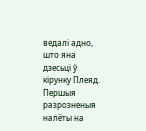ведалі адно, што яна дзесьці ў кірунку Плеяд.
Першыя разрозненыя налёты на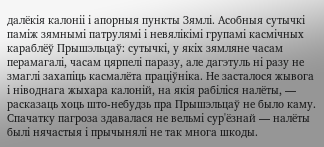далёкія калоніі і апорныя пункты Зямлі. Асобныя сутычкі паміж зямнымі патрулямі і невялікімі групамі касмічных караблёў Прышэльцаў: сутычкі, у якіх зямляне часам перамагалі, часам цярпелі паразу, але дагэтуль ні разу не змаглі захапіць касмалёта праціўніка. Не засталося жывога і ніводнага жыхара калоній, на якія рабіліся налёты, — расказаць хоць што-небудзь пра Прышэльцаў не было каму.
Спачатку пагроза здавалася не вельмі сур'ёзнай — налёты былі нячастыя і прычынялі не так многа шкоды.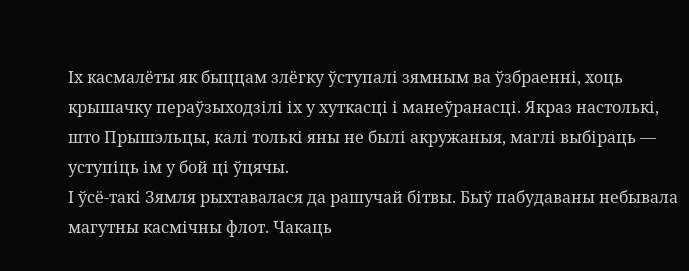Іх касмалёты як быццам злёгку ўступалі зямным ва ўзбраенні, хоць крышачку пераўзыходзілі іх у хуткасці і манеўранасці. Якраз настолькі, што Прышэльцы, калі толькі яны не былі акружаныя, маглі выбіраць — уступіць ім у бой ці ўцячы.
І ўсё-такі Зямля рыхтавалася да рашучай бітвы. Быў пабудаваны небывала магутны касмічны флот. Чакаць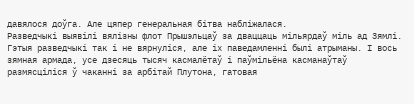давялося доўга. Але цяпер генеральная бітва набліжалася.
Разведчыкі выявілі вялізны флот Прышэльцаў за дваццаць мільярдаў міль ад Зямлі. Гэтыя разведчыкі так і не вярнуліся, але іх паведамленні былі атрыманы. І вось зямная армада, усе дзесяць тысяч касмалётаў і паўмільёна касманаўтаў размясціліся ў чаканні за арбітай Плутона, гатовая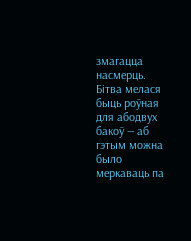змагацца насмерць.
Бітва мелася быць роўная для абодвух бакоў — аб гэтым можна было меркаваць па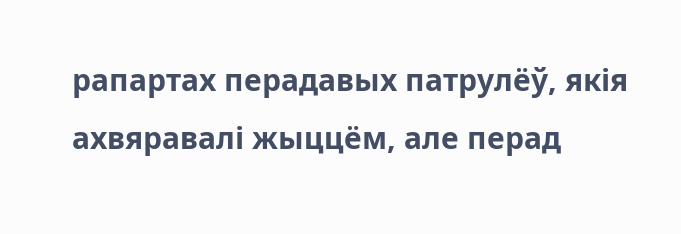рапартах перадавых патрулёў, якія ахвяравалі жыццём, але перад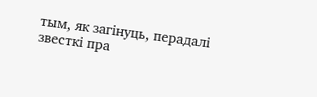тым, як загінуць, перадалі звесткі пра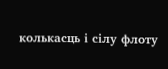колькасць і сілу флоту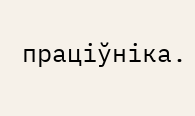праціўніка.